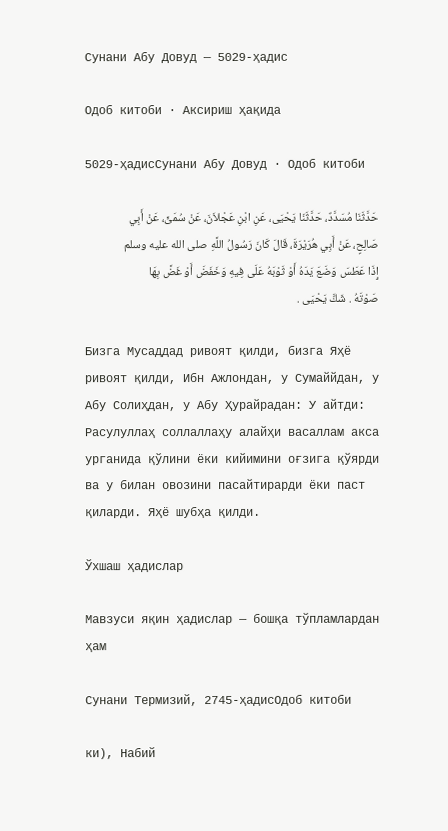Сунани Абу Довуд — 5029-ҳадис

Одоб китоби · Аксириш ҳақида

5029-ҳадисСунани Абу Довуд · Одоб китоби

حَدَّثَنَا مُسَدَّدٌ، حَدَّثَنَا يَحْيَى، عَنِ ابْنِ عَجْلاَنَ، عَنْ سُمَىٍّ، عَنْ أَبِي صَالِحٍ، عَنْ أَبِي هُرَيْرَةَ، قَالَ كَانَ رَسُولُ اللَّهِ صلى الله عليه وسلم إِذَا عَطَسَ وَضَعَ يَدَهُ أَوْ ثَوْبَهُ عَلَى فِيهِ وَخَفَضَ أَوْ غَضَّ بِهَا صَوْتَهُ . شَكَّ يَحْيَى .

Бизга Мусаддад ривоят қилди, бизга Яҳё ривоят қилди, Ибн Ажлондан, у Сумаййдан, у Абу Солиҳдан, у Абу Ҳурайрадан: У айтди: Расулуллаҳ соллаллаҳу алайҳи васаллам акса урганида қўлини ёки кийимини оғзига қўярди ва у билан овозини пасайтирарди ёки паст қиларди. Яҳё шубҳа қилди.

Ўхшаш ҳадислар

Мавзуси яқин ҳадислар — бошқа тўпламлардан ҳам

Сунани Термизий, 2745-ҳадисОдоб китоби

ки), Набий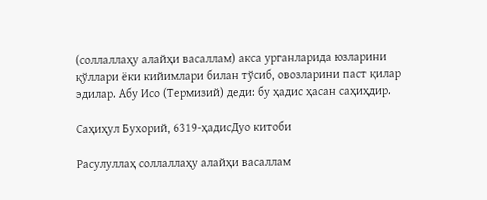(соллаллаҳу алайҳи васаллам) акса урганларида юзларини қўллари ёки кийимлари билан тўсиб, овозларини паст қилар эдилар. Абу Исо (Термизий) деди: бу ҳадис ҳасан саҳиҳдир.

Саҳиҳул Бухорий, 6319-ҳадисДуо китоби

Расулуллаҳ соллаллаҳу алайҳи васаллам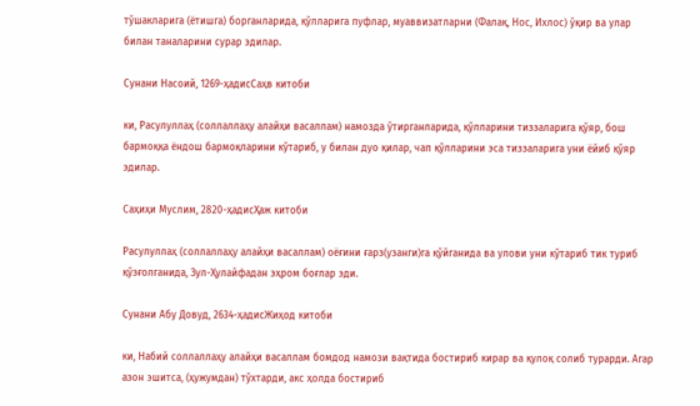тўшакларига (ётишга) борганларида, қўлларига пуфлар, муаввизатларни (Фалақ, Нос, Ихлос) ўқир ва улар билан таналарини сурар эдилар.

Сунани Насоий, 1269-ҳадисСаҳв китоби

ки, Расулуллаҳ (соллаллаҳу алайҳи васаллам) намозда ўтирганларида, қўлларини тиззаларига қўяр, бош бармоққа ёндош бармоқларини кўтариб, у билан дуо қилар, чап қўлларини эса тиззаларига уни ёйиб қўяр эдилар.

Саҳиҳи Муслим, 2820-ҳадисҲаж китоби

Расулуллаҳ (соллаллаҳу алайҳи васаллам) оёғини ғарз(узанги)га қўйганида ва улови уни кўтариб тик туриб қўзғолганида, Зул-Ҳулайфадан эҳром боғлар эди.

Сунани Абу Довуд, 2634-ҳадисЖиҳод китоби

ки, Набий соллаллаҳу алайҳи васаллам бомдод намози вақтида бостириб кирар ва қулоқ солиб турарди. Агар азон эшитса, (ҳужумдан) тўхтарди, акс ҳолда бостириб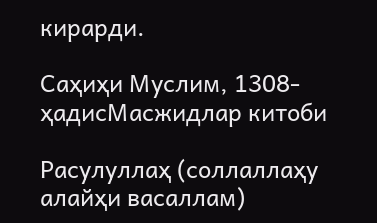кирарди.

Саҳиҳи Муслим, 1308-ҳадисМасжидлар китоби

Расулуллаҳ (соллаллаҳу алайҳи васаллам)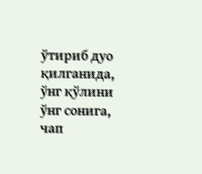ўтириб дуо қилганида, ўнг қўлини ўнг сонига, чап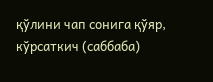қўлини чап сонига қўяр, кўрсаткич (саббаба)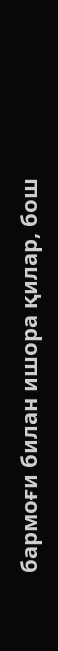бармоғи билан ишора қилар, бош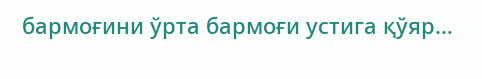бармоғини ўрта бармоғи устига қўяр…